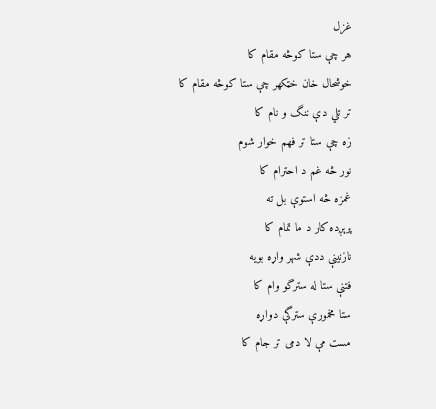غزل
هر چې ستا کوڅه مقام کا
خوشحال خان خټکهر چې ستا کوڅه مقام کا
تر تلي دې ننگ و نام کا
زه چې ستا تر فهم خوار شوم
نور څه غم د احترام کا
غمزه څه استوې بل ته
پرېږده کار د ما تمام کا
نازنينې ددې شهر واړه بويه
فتنې ستا له سترگو وام کا
ستا مخمورې سترگې دواړه
مست مې لا دمی تر جام کا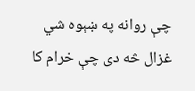چې روانه په ښېوه شي
غزال څه دی چې خرام کا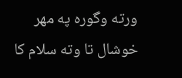ورته وگوره په مهر
خوشال تا وته سلام کا